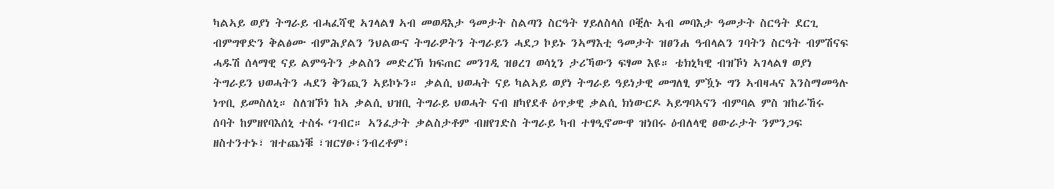ካልኣይ ወያነ ትግራይ ብሓፈሻዊ ኣገላልፃ ኣብ መወዳእታ ዓመታት ስልጣን ስርዓት ሃይለስላሰ ቦቒሉ ኣብ መባእታ ዓመታት ስርዓት ደርጊ ብምግዋድን ቅልፅሙ ብምሕያልን ንህልውና ትግራዎትን ትግራይን ሓደጋ ኮይኑ ንኣማእቲ ዓመታት ዝፀንሐ ዓብላልን ገባትን ስርዓት ብምሽናፍ ሓዱሽ ሰላማዊ ናይ ልምዓትን ቃልስን መድረኽ ክፍጠር መንገዲ ዝፀረገ ወሳኒን ታሪኻውን ፍፃመ እዩ። ቴክኒካዊ ብዝኾነ ኣገላልፃ ወያነ ትግራይን ህወሓትን ሓደን ቅንጪን ኣይኮኑን። ቃልሲ ህወሓት ናይ ካልኣይ ወያነ ትግራይ ዓይነታዊ መግለፂ ምዃኑ ግን ኣብዛሓና እንስማመዓሉ ነጥቢ ይመስለኒ። ስለዝኾነ ከኣ ቃልሲ ህዝቢ ትግራይ ህወሓት ናብ ዘካየደቶ ዕጥቃዊ ቃልሲ ክነውርዶ ኣይግባኣናን ብምባል ምስ ዝከራኸሩ ሰባት ከምዘየባእሰኒ ተስፋ ‘ገብር። ኣንፈታት ቃልስታቶም ብዘየገድስ ትግራይ ካብ ተፃዒኖሙዋ ዝነበሩ ዕብለላዊ ፀውራታት ንምንጋፍ ዘስተንተኑ፣ ዝተጨነቑ ፣ዝርሃፁ፣ንብረቶም፣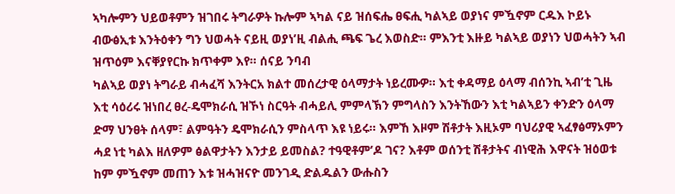ኣካሎምን ህይወቶምን ዝገበሩ ትግራዎት ኩሎም ኣካል ናይ ዝሰፍሔ ፀፍሒ ካልኣይ ወያነና ምዃኖም ርዱእ ኮይኑ ብውፅኢቱ እንትዕቀን ግን ህወሓት ናይዚ ወያነ’ዚ ብልሒ ጫፍ ጌረ እወስድ። ምእንቲ እዙይ ካልኣይ ወያነን ህወሓትን ኣብ ዝጥዕም እናቐያየርኩ ክጥቀም እየ። ሰናይ ንባብ
ካልኣይ ወያነ ትግራይ ብሓፈሻ እንትርአ ክልተ መሰረታዊ ዕላማታት ነይረሙዎ። እቲ ቀዳማይ ዕላማ ብሰንኪ ኣብ’ቲ ጊዜ እቲ ሳዕሪሩ ዝነበረ ፀረ-ዴሞክራሲ ዝኾነ ስርዓት ብሓይሊ ምምላኽን ምግላስን እንትኸውን እቲ ካልኣይን ቀንድን ዕላማ ድማ ህንፀት ሰላም፣ ልምዓትን ዴሞክራሲን ምስላጥ እዩ ነይሩ። እምኸ እዞም ሽቶታት እዚኦም ባህሪያዊ ኣፈፃፅማኦምን ሓደ ነቲ ካልእ ዘለዎም ፅልዋታትን እንታይ ይመስል? ተዓዊቶም’ዶ ገና? እቶም ወሰንቲ ሽቶታትና ብነዊሕ እዋናት ዝዕወቱ ከም ምዃኖም መጠን እቱ ዝሓዝናዮ መንገዲ ድልዱልን ውሑስን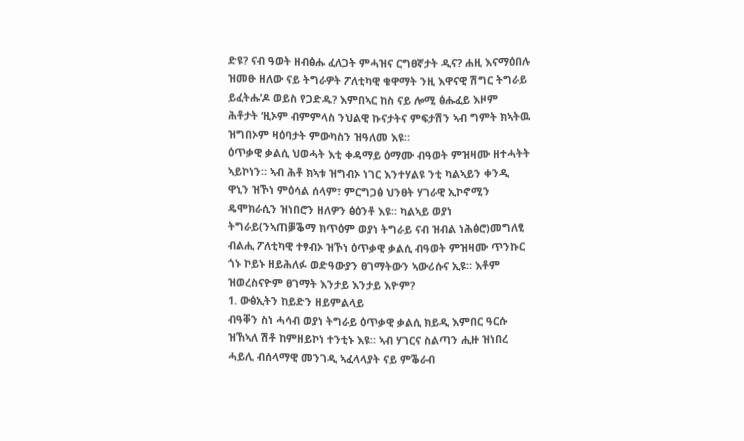ድዩ? ናብ ዓወት ዘብፅሑ ፈለጋት ምሓዝና ርግፀኛታት ዲና? ሐዚ እናማዕበሉ ዝመፁ ዘለው ናይ ትግራዎት ፖለቲካዊ ቁዋማት ንዚ እዋናዊ ሽግር ትግራይ ይፈትሑ’ዶ ወይስ የጋድዱ? እምበኣር ከስ ናይ ሎሚ ፅሑፈይ እዞም ሕቶታት ‘ዚኦም ብምምላስ ንህልዊ ኩናታትና ምፍታሽን ኣብ ግምት ክኣትዉ ዝግበኦም ዛዕባታት ምውካስን ዝዓለመ እዩ።
ዕጥቃዊ ቃልሲ ህወሓት እቲ ቀዳማይ ዕማሙ ብዓወት ምዝዛሙ ዘተሓትት ኣይኮነን። ኣብ ሕቶ ክኣቱ ዝግብኦ ነገር እንተሃልዩ ንቲ ካልኣይን ቀንዲ ዋኒን ዝኾነ ምዕሳል ሰላም፣ ምርግጋፅ ህንፀት ሃገራዊ ኢኮኖሚን ዴሞክራሲን ዝነበሮን ዘለዎን ፅዕንቶ እዩ። ካልኣይ ወያነ ትግራይ(ንኣጠቓቕማ ክጥዕም ወያነ ትግራይ ናብ ዝብል ነሕፅሮ)መግለፂ ብልሒ ፖለቲካዊ ተፃብኦ ዝኾነ ዕጥቃዊ ቃልሲ ብዓወት ምዝዛሙ ጥንኩር ጎኑ ኮይኑ ዘይሕለፉ ወድዓውያን ፀገማትውን ኣውሪሱና ኢዩ። እቶም ዝወረስናዮም ፀገማት እንታይ እንታይ እዮም?
1. ውፅኢትን ከይድን ዘይምልላይ
ብዓቐን ስነ ሓሳብ ወያነ ትግራይ ዕጥቃዊ ቃልሲ ክይዲ እምበር ዓርሱ ዝኸኣለ ሽቶ ከምዘይኮነ ተንቲኑ እዩ። ኣብ ሃገርና ስልጣን ሒዙ ዝነበረ ሓይሊ ብሰላማዊ መንገዲ ኣፈላላያት ናይ ምቕራብ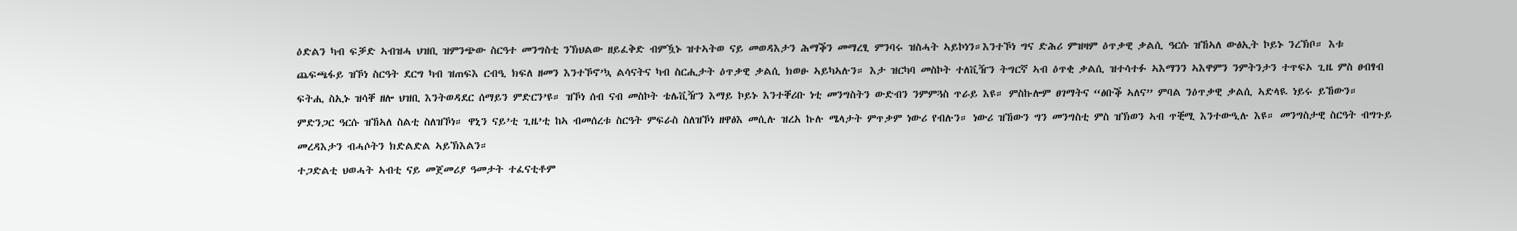ዕድልን ካብ ፍቓድ ኣብዝሓ ህዝቢ ዝምንጭው ስርዓተ መንግስቲ ንኽህልው ዘይፈቅድ ብምዃኑ ዝተኣትወ ናይ መወዳእታን ሕማቕን መማረፂ ምንባሩ ዝስሓት ኣይኮነን።እንተኾነ ግና ድሕሪ ምዝዛም ዕጥቃዊ ቃልሲ ዓርሱ ዝኸኣለ ውፅኢት ኮይኑ ንረኽቦ። እቱ ጨፍጫፋይ ዝኾነ ስርዓት ደርግ ካብ ዝጠፍእ ርብዒ ክፍለ ዘመን እንተኾኖ’ኳ ልሳናትና ካብ ስርሒታት ዕጥቃዊ ቃልሲ ክወፁ ኣይካኣሉን። እታ ዝርካባ መስኮት ተለቪዥን ትግርኛ ኣብ ዕጥቂ ቃልሲ ዝተሳተፉ ኣእማንን ኣእዋምን ንምትንታን ተጥፍኦ ጊዜ ምስ ፀብፃብ ፍትሒ ስኢኑ ዝሳቐ ዘሎ ህዝቢ እንትወዳደር ሰማይን ምድርን’ዩ። ዝኾነ ሰብ ናብ መስኮት ቴሌቪዥን እማይ ኮይኑ እንተቐሪቡ ነቲ መንግስትን ውድብን ንምምጓስ ጥራይ እዩ። ምስኩሎም ፀገማትና “ፅቡቕ ኣለና” ምባል ንዕጥቃዊ ቃልሲ ኣድላዪ ነይሩ ይኸውን። ምድንጋር ዓርሱ ዝኸኣለ ስልቲ ስለዝኾነ። ዋኒን ናይ’ቲ ጊዜ’ቲ ከኣ ብመሰረቱ ስርዓት ምፍራስ ስለዝኾነ ዘዋፅእ መሲሉ ዝረአ ኩሉ ሜላታት ምጥቃም ነውሪ የብሉን። ነውሪ ዝኸውን ግን መንግስቲ ምስ ዝኽወን ኣብ ጥቒሚ እንተውዒሉ እዩ። መንግስታዊ ስርዓት ብግጉይ መረዳእታን ብሓሶትን ክድልድል ኣይኽእልን።
ተጋድልቲ ህወሓት ኣብቲ ናይ መጀመሪያ ዓመታት ተፈናቲቶም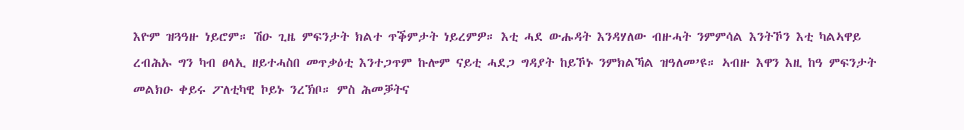እዮም ዝጓዓዙ ነይሮም። ሽዑ ጊዜ ምፍንታት ክልተ ጥቕምታት ነይረምዎ። እቲ ሓደ ውሑዳት እንዳሃለው ብዙሓት ንምምሳል እንትኾን እቲ ካልኣዋይ ረብሕኡ ግን ካብ ፀላኢ ዘይተሓስበ መጥቃዕቲ እንተጋጥም ኩሎም ናይቲ ሓደጋ ግዳያት ከይኾኑ ንምክልኻል ዝዓለመ’ዩ። ኣብዙ እዋን እዚ ከዓ ምፍንታት መልክዑ ቀይሩ ፖለቲካዊ ኮይኑ ንረኽቦ። ምስ ሕመቓትና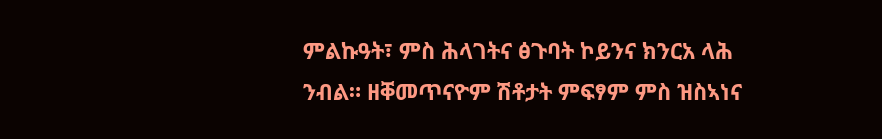ምልኩዓት፣ ምስ ሕላገትና ፅጉባት ኮይንና ክንርአ ላሕ ንብል። ዘቐመጥናዮም ሽቶታት ምፍፃም ምስ ዝስኣነና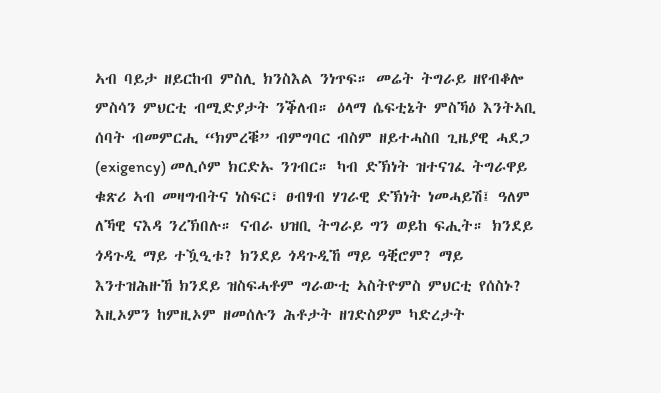ኣብ ባይታ ዘይርከብ ምስሊ ክንስእል ንነጥፍ። መሬት ትግራይ ዘየብቆሎ ምስሳን ምህርቲ ብሚድያታት ንቕለብ። ዕላማ ሴፍቲኔት ምስኻዕ እንትኣቢ ሰባት ብመምርሒ “ክምረቑ” ብምግባር ብስም ዘይተሓስበ ጊዜያዊ ሓደጋ (exigency) መሊሶም ክርድኡ ንገብር። ካብ ድኽነት ዝተናገፈ ትግራዋይ ቁጽሪ ኣብ መዛግብትና ነስፍር፣ ፀብፃብ ሃገራዊ ድኽነት ነመሓይሽ፤ ዓለም ለኻዊ ናእዳ ንረኽበሉ። ናብራ ህዝቢ ትግራይ ግን ወይከ ፍሒት። ክንደይ ጎዳጉዲ ማይ ተዃዒቱ? ክንደይ ጎዳጉዲኸ ማይ ዓቒሮም? ማይ እንተዝሕዙኸ ክንደይ ዝስፍሓቶም ግራውቲ ኣስትዮምስ ምህርቲ የሰስኑ? እዚኦምን ከምዚኦም ዘመሰሉን ሕቶታት ዘገድስዎም ካድረታት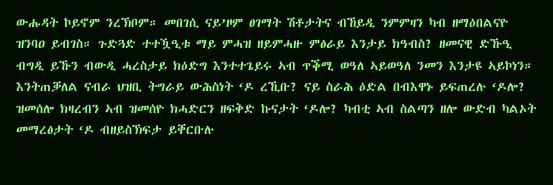ውሑዳት ኮይኖም ንረኽቦም። መበገሲ ናይ’ዞም ፀገማት ሽቶታትና ብኸይዲ ንምምዛን ካብ ዘማዕበልናዮ ዝንባዐ ይብገስ። ጉድጓድ ተተዃዒቱ ማይ ምሓዝ ዘይምሓዙ ምፅራይ እንታይ ክዓብስ? ዘመናዊ ድኹዒ ብግዲ ይኹን ብውዲ ሓረስታይ ክዕድግ እንተተጌይሩ ኣብ ጥቕሚ ወዓለ ኣይወዓለ ንመን እንታዩ ኣይኮነን። እንትጠቓለል ናብራ ህዝቢ ትግራይ ውሕስነት ‘ዶ ረኺቡ? ናይ ስራሕ ዕድል በብእዋኑ ይፍጠረሉ ‘ዶሎ? ዝመሰሎ ክዛረብን ኣብ ዝመሰዮ ክሓድርን ዘፍቅድ ኩናታት ‘ዶሎ? ካብቲ ኣብ ስልጣን ዘሎ ውድብ ካልኦት መማረፅታት ‘ዶ ብዘይስኽፍታ ይቐርቡሉ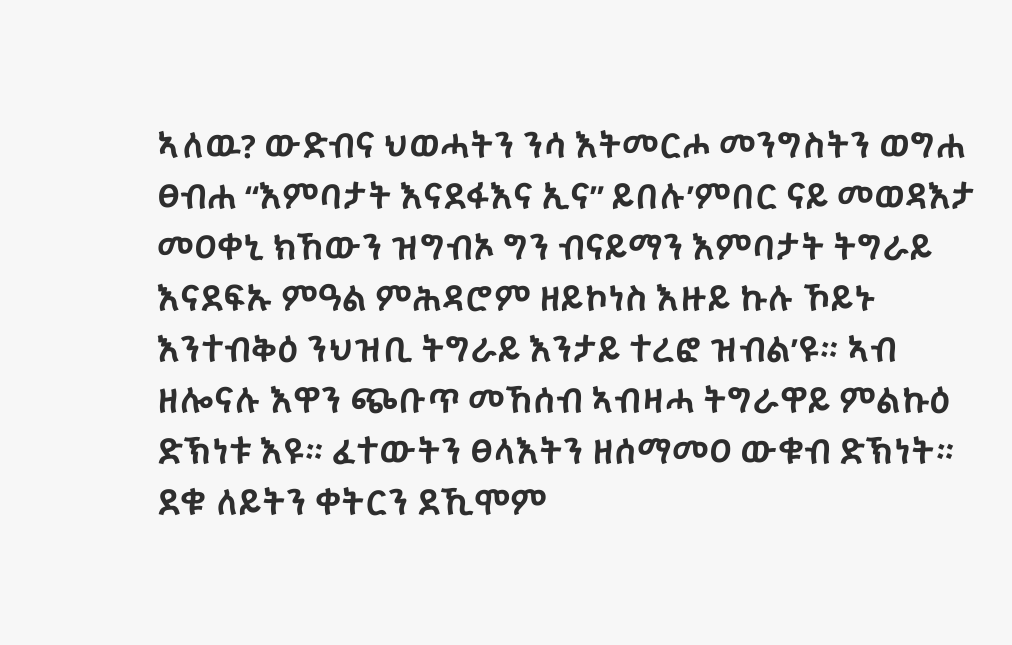ኣለዉ? ውድብና ህወሓትን ንሳ እትመርሖ መንግስትን ወግሐ ፀብሐ “እምባታት እናደፋእና ኢና” ይበሉ’ምበር ናይ መወዳእታ መዐቀኒ ክኸውን ዝግብኦ ግን ብናይማን እምባታት ትግራይ እናደፍኡ ምዓል ምሕዳሮም ዘይኮነስ እዙይ ኩሉ ኾይኑ እንተብቅዕ ንህዝቢ ትግራይ እንታይ ተረፎ ዝብል’ዩ። ኣብ ዘሎናሉ እዋን ጭቡጥ መኸሰብ ኣብዛሓ ትግራዋይ ምልኩዕ ድኽነቱ እዩ። ፈተውትን ፀላእትን ዘሰማመዐ ውቁብ ድኽነት። ደቁ ለይትን ቀትርን ደኺሞም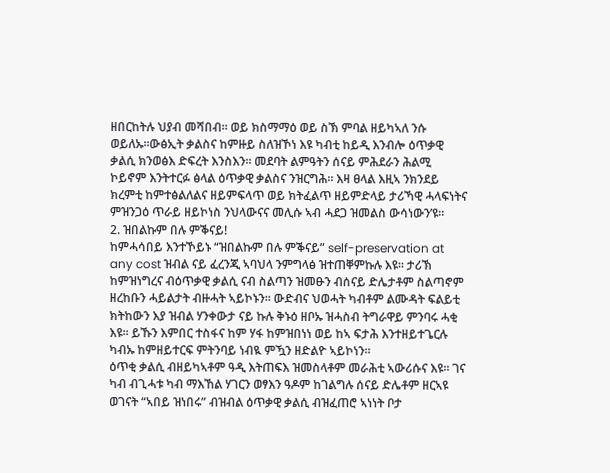ዘበርከትሉ ህያብ መሻበብ። ወይ ክስማማዕ ወይ ስኽ ምባል ዘይካኣለ ንሱ ወይለኡ።ውፅኢት ቃልስና ከምዙይ ስለዝኾነ እዩ ካብቲ ከይዲ እንብሎ ዕጥቃዊ ቃልሲ ክንወፅእ ድፍረት እንስእን። መደባት ልምዓትን ሰናይ ምሕደራን ሕልሚ ኮይኖም እንትተርፉ ፅላል ዕጥቃዊ ቃልስና ንዝርግሕ። እዛ ፀላል እዚኣ ንክንደይ ክረምቲ ከምተፅልለልና ዘይምፍላጥ ወይ ክትፈልጥ ዘይምድላይ ታሪኻዊ ሓላፍነትና ምዝንጋዕ ጥራይ ዘይኮነስ ንህላውናና መሊሱ ኣብ ሓደጋ ዝመልስ ውሳነውን’ዩ።
2. ዝበልኩም በሉ ምቕናይ!
ከምሓሳበይ እንተኾይኑ “ዝበልኩም በሉ ምቕናይ” self-preservation at any cost ዝብል ናይ ፈረንጂ ኣባህላ ንምግላፅ ዝተጠቐምኩሉ እዩ። ታሪኽ ከምዝነግረና ብዕጥቃዊ ቃልሲ ናብ ስልጣን ዝመፁን ብሰናይ ድሌታቶም ስልጣኖም ዘረከቡን ሓይልታት ብዙሓት ኣይኮኑን። ውድብና ህወሓት ካብቶም ልሙዳት ፍልይቲ ክትከውን እያ ዝብል ሃንቀውታ ናይ ኩሉ ቅኑዕ ዘቦኡ ዝሓስብ ትግራዋይ ምንባሩ ሓቂ እዩ። ይኹን እምበር ተስፋና ከም ሃፋ ከምዝበነነ ወይ ከኣ ፍታሕ እንተዘይተጌርሉ ካብኡ ከምዘይተርፍ ምትንባይ ነብዪ ምዃን ዘድልዮ ኣይኮነን።
ዕጥቂ ቃልሲ ብዘይካኣቶም ዓዲ እትጠፍእ ዝመስላቶም መራሕቲ ኣውሪሱና እዩ። ገና ካብ ብጊሓቱ ካብ ማእኸል ሃገርን ወፃእን ዓዶም ከገልግሉ ሰናይ ድሌቶም ዘርኣዩ ወገናት “ኣበይ ዝነበሩ” ብዝብል ዕጥቃዊ ቃልሲ ብዝፈጠሮ ኣነነት ቦታ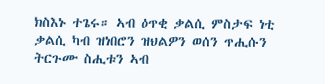ክስእኑ ተጌሩ። ኣብ ዕጥቂ ቃልሲ ምስታፍ ነቲ ቃልሲ ካብ ዝነበሮን ዝህልዎን ወሰን ጥሒሱን ትርጉሙ ስሒቱን ኣብ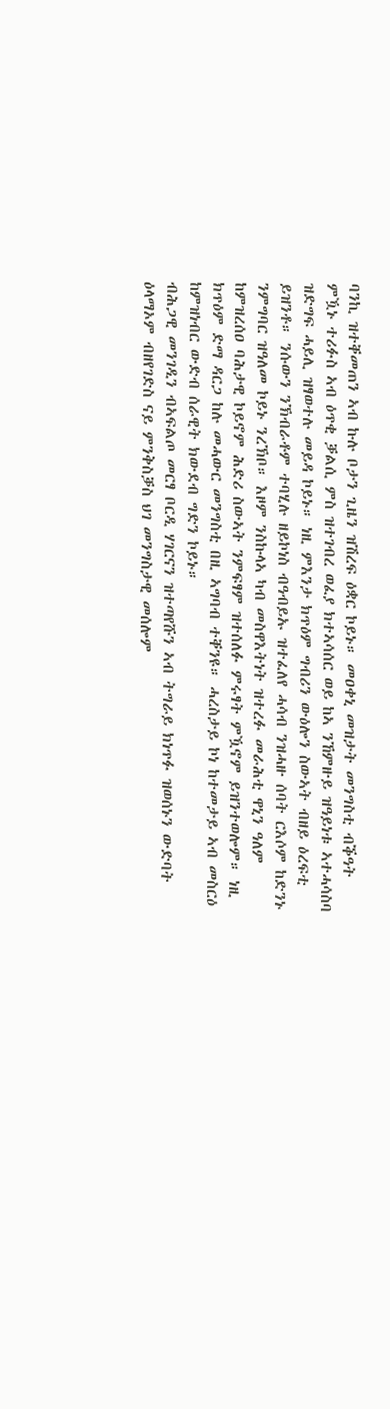ባንኪ ዝተቐመጠን ኣብ ኩሉ ቦታን ጊዜን ዝሽረፍ ዕቋር ኮይኑ። መዐቀኒ መዝታት መንግስቲ ብቕዓት ምዃኑ ተሪፉስ ኣብ ዕጥቂ ቓልሲ ምስ ዝተገብረ ወፈያ ክተኣሳሰር ወይ ከኣ ንኸምዙይ ዝዓይነቱ ኣተሓሳስባ ዝድግፍ ሓይሊ ዝፃወተሉ መይዳ ኮይኑ። ነዚ ምእንታ ክጥዕም ግብሪን ውዕሎን ስውኣት ብዘይ ዕረፍቲ ይዝንቶ። ንሱውን ንኽብራቶም ተባሂሉ ዘይኮነስ ብዓብይኡ ዝተፈለየ ሓሳብ ንዝሓዙ ሰባት ርእሶም ከድንኑ ንምግባር ዝዓለመ ኮይኑ ንረኽቦ። እዞም ንስኩላኣ ካብ መስዋእትነት ዝተረፉ መራሕቲ ዋኒን ዓለም ከምዝረሰዐ ባሕታዊ ኮይኖም ሕድሪ ስውኣት ንምፍፃም ዝተሰለፉ ምሩፃት ምዃኖም ይዝንተወሎም። ነዚ ክጥዕም ድማ ዳርጋ ከሉ መሓውር መንግስቲ በዚ ኣግባብ ተቐንዩ። ሓረስታይ ኮነ ከተመታይ ኣብ መስርዕ ከምዝነብር ውድብ ሰራዊት ክውደብ ግድን ኮይኑ።
ብሕጋዊ መንገዲን ብኣፍልጦ መርፃ ቦርዲ ሃገርናን ዝተጣየሹን ኣብ ትግራይ ክነጥፉ ዝወሰኑን ውድባት ዕላማኦም ብዘየገድስ ናይ ምንቅስቓስ ህገ መንግስታዊ መሰሎም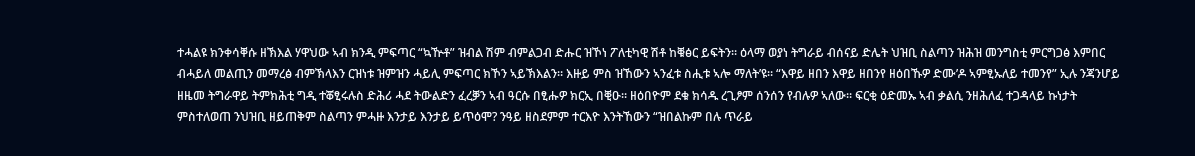ተሓልዩ ክንቀሳቐሱ ዘኽእል ሃዋህው ኣብ ክንዲ ምፍጣር “ኳዅቶ” ዝብል ሽም ብምልጋብ ድሑር ዝኾነ ፖለቲካዊ ሽቶ ከቑፅር ይፍትን። ዕላማ ወያነ ትግራይ ብሰናይ ድሌት ህዝቢ ስልጣን ዝሕዝ መንግስቲ ምርግጋፅ እምበር ብሓይለ መልጢን መማረፅ ብምኽላእን ርዝነቱ ዝምዝን ሓይሊ ምፍጣር ክኾን ኣይኽእልን። እዙይ ምስ ዝኸውን ኣንፈቱ ስሒቱ ኣሎ ማለት’ዩ። “እዋይ ዘበን እዋይ ዘበንየ ዘዕበኹዎ ድሙ’ዶ ኣምፂኡለይ ተመንየ” ኢሉ ንጃንሆይ ዘዜመ ትግራዋይ ትምክሕቲ ግዲ ተቖፂሩሉስ ድሕሪ ሓደ ትውልድን ፈረቓን ኣብ ዓርሱ በፂሑዎ ክርኢ በቒዑ። ዘዕበዮም ደቁ ክሳዱ ረጊፆም ሰንሰን የብሉዎ ኣለው። ፍርቂ ዕድመኡ ኣብ ቃልሲ ንዘሕለፈ ተጋዳላይ ኩነታት ምስተለወጠ ንህዝቢ ዘይጠቅም ስልጣን ምሓዙ እንታይ እንታይ ይጥዕሞ? ንዓይ ዘስደምም ተርእዮ እንትኸውን “ዝበልኩም በሉ ጥራይ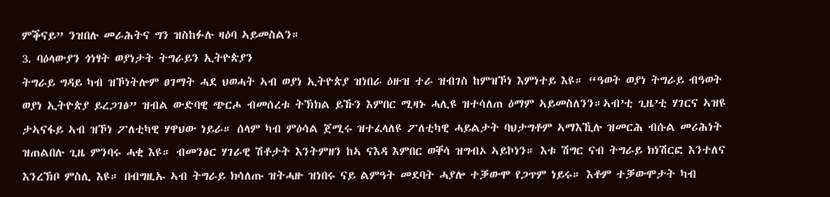ምቕናይ” ንዝበሉ መራሕትና ግን ዝስከፉሉ ዛዕባ ኣይመስልን።
3. ባዕላውያን ጎነፃት ወያነታት ትግራይን ኢትዮጵያን
ትግራይ ግዳይ ካብ ዝኾነትሎም ፀገማት ሓደ ህወሓት ኣብ ወያነ ኢትዮጵያ ዝነበራ ዕዙዝ ተራ ዝብገስ ከምዝኾነ እምነተይ እዩ። “ዓወት ወያነ ትግራይ ብዓወት ወያነ ኢትዮጵያ ይረጋገፅ” ዝብል ውድባዊ ጭርሖ ብመሰረቱ ትኽክል ይኹን እምበር ሚዛኑ ሓሊዩ ዝተሳለጠ ዕማም ኣይመስለንን።ኣብ’ቲ ጊዜ’ቲ ሃገርና ኣዝዩ ታኣናፋይ ኣብ ዝኾነ ፖለቲካዊ ሃዋህው ነይራ። ሰላም ካብ ምዕሳል ጀሚሩ ዝተፈላለዩ ፖለቲካዊ ሓይልታት ባህታግቶም ኣማእኺሉ ዝመርሕ ብሱል መሪሕነት ዝጠልበሉ ጊዜ ምንባሩ ሓቂ እዩ። ብመንፅር ሃገራዊ ሽቶታት እንትምዘን ከኣ ናእዳ እምበር ወቐሳ ዝግብኦ ኣይኮነን። እቱ ሽግር ናብ ትግራይ ክነሽርፎ እንተለና እንረኽቦ ምስሊ እዩ። በብግዚኡ ኣብ ትግራይ ክሳለጡ ዝትሓዙ ዝነበሩ ናይ ልምዓት መደባት ሓያሎ ተቓውሞ የጋጥም ነይሩ። እቶም ተቓውሞታት ካብ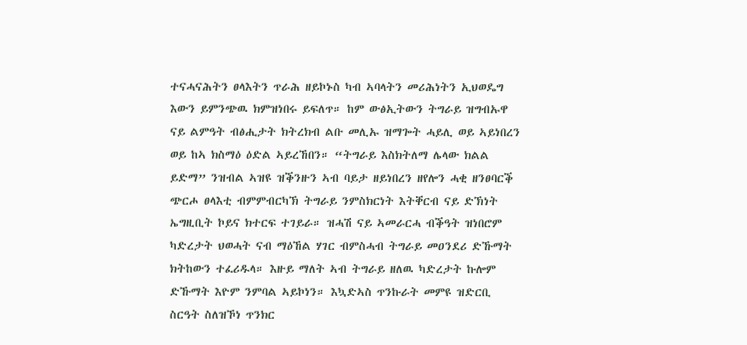ተናሓናሕትን ፀላእትን ጥራሕ ዘይኮኑስ ካብ ኣባላትን መሪሕነትን ኢህወዴግ እውን ይምንጭዉ ክምዝነበሩ ይፍለጥ። ከም ውፅኢትውን ትግራይ ዝግብኡዋ ናይ ልምዓት ብፅሒታት ክትረክብ ልቡ መሊኡ ዝማጐት ሓይሊ ወይ ኣይነበረን ወይ ከኣ ክስማዕ ዕድል ኣይረኸበን። “ትግራይ እስክትለማ ሌላው ክልል ይድማ” ንዝብል ኣዝዩ ዝቕንዙን ኣብ ባይታ ዘይነበረን ዘየሎን ሓቂ ዘንፀባርቕ ጭርሖ ፀላእቲ ብምምብርካኽ ትግራይ ንምስክርነት እትቐርብ ናይ ድኽነት ኤግዚቢት ኮይና ክተርፍ ተገይራ። ዝሓሽ ናይ ኣመራርሓ ብቕዓት ዝነበሮም ካድረታት ህወሓት ናብ ማዕኸል ሃገር ብምስሓብ ትግራይ መዐንደሪ ድኹማት ክትከውን ተፈሪዱላ። እዙይ ማለት ኣብ ትግራይ ዘለዉ ካድረታት ኩሎም ድኹማት እዮም ንምባል ኣይኮነን። እኳድኣስ ጥንኩራት መምዩ ዝድርቢ ስርዓት ስለዝኾነ ጥንክር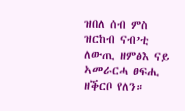ዝበለ ሰብ ምስ ዝርከብ ናብ’ቲ ለውጢ ዘምፅእ ናይ ኣመራርሓ ፀፍሒ ዘቕርቦ የለን።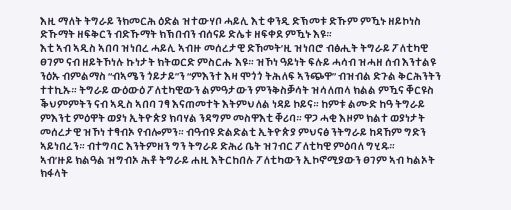እዚ ማለት ትግራይ ንክመርሕ ዕድል ዝተውሃቦ ሓይሊ እቲ ቀንዲ ድኽመቱ ድኹም ምዃኑ ዘይኮነስ ድኹማት ዘፍቅርን ብድኹማት ክኽበብን ብሰናይ ድሌቱ ዘፍቀደ ምዃኑ እዩ።
እቲ ኣብ ኣዲስ ኣበባ ዝነበረ ሓይሊ ኣብዙ መሰረታዊ ድኸመት’ዚ ዝነበሮ ብፅሒት ትግራይ ፖለቲካዊ ፀገም ናብ ዘይትኾነሉ ኩነታት ክትወርድ ምስርሑ እዩ። ዝኾነ ዓይነት ፍሉይ ሓሳብ ዝሓዘ ሰብ እንተልዩ ንዕኡ ብምልማስ “ብኣሜን ጎይታይ”ን “ምእንተ እዛ ሞጎጎ ትሕለፍ ኣንጭዋ” ብዝብል ድጉል ቅርሕንትን ተተኪኡ። ትግራይ ውዕውዕ ፖለቲካዊውን ልምዓታውን ምንቅስቓሳት ዝሳለጠላ ክልል ምዃና ቐርዩስ ቕህምምትን ናብ ኣዲስ ኣበባ ገፃ እናጠመተት እትምህለል ነዳይ ኮይና። ከምቱ ልሙድ ከዓ ትግራይ ምእንቲ ምዕዋት ወያነ ኢትዮጵያ ክባሃል ንዳግም መስዋእቲ ቐሪባ። ዋጋ ሓቂ እዞም ክልተ ወያነታት መሰረታዊ ዝኾነ ተፃብኦ የብሎምን። ብዓብዩ ድልድልቲ ኢትዮጵያ ምህናፅ ንትግራይ ከዳኸም ግድን ኣይነበረን። ብተግባር እንትምዘን ግን ትግራይ ድሕሪ ቤት ዝገብር ፖለቲካዊ ምዕባለ ግሂዱ።
ኣብ’ዙይ ክልዓል ዝግብኦ ሕቶ ትግራይ ሐዚ እትርከበሉ ፖለቲካውን ኢኮኖሚያውን ፀገም ኣብ ካልኦት ክፋላት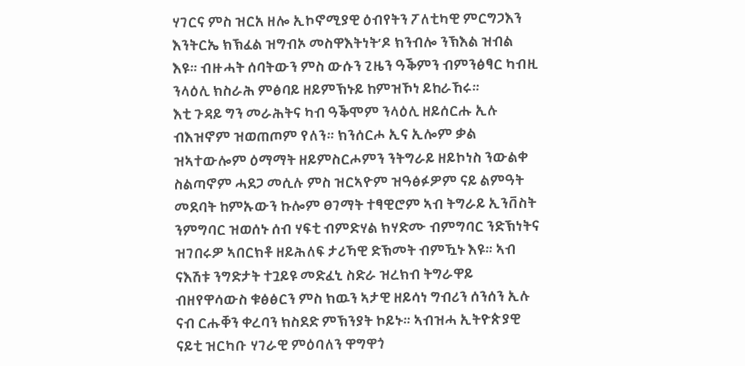ሃገርና ምስ ዝርአ ዘሎ ኢኮኖሚያዊ ዕብየትን ፖለቲካዊ ምርግጋእን እንትርኤ ክኽፈል ዝግብኦ መስዋእትነት’ዶ ክንብሎ ንኽእል ዝብል እዩ። ብዙሓት ሰባትውን ምስ ውሱን ጊዜን ዓቕምን ብምንፅፃር ካብዚ ንላዕሊ ክስራሕ ምፅባይ ዘይምኽኑይ ከምዝኾነ ይከራኸሩ።
እቲ ጉዳይ ግን መራሕትና ካብ ዓቕሞም ንላዕሊ ዘይሰርሑ ኢሉ ብእዝኖም ዝወጠጦም የለን። ክንሰርሖ ኢና ኢሎም ቃል ዝኣተውሎም ዕማማት ዘይምስርሖምን ንትግራይ ዘይኮነስ ንውልቀ ስልጣኖም ሓደጋ መሲሉ ምስ ዝርኣዮም ዝዓፅፉዎም ናይ ልምዓት መደባት ከምኡውን ኩሎም ፀገማት ተፃዊሮም ኣብ ትግራይ ኢንቨስት ንምግባር ዝወሰኑ ሰብ ሃፍቲ ብምድሃል ክሃድሙ ብምግባር ንድኽነትና ዝገበሩዎ ኣበርክቶ ዘይሕለፍ ታሪኻዊ ድኽመት ብምዃኑ እዩ። ኣብ ናእሽቱ ንግድታት ተጓይዩ መድፈኒ ስድራ ዝረክብ ትግራዋይ ብዘየዋሳውስ ቁፅፅርን ምስ ክዉን ኣታዊ ዘይሳነ ግብሪን ሰንሰን ኢሉ ናብ ርሑቐን ቀረባን ክስደድ ምኽንያት ኮይኑ። ኣብዝሓ ኢትዮጵያዊ ናይቲ ዝርካቡ ሃገራዊ ምዕባለን ዋግዋጎ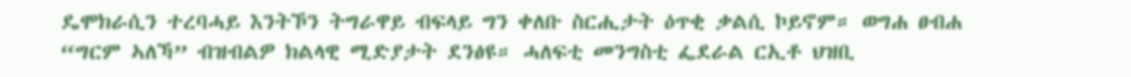ዴሞክራሲን ተረባሓይ እንትኾን ትግራዋይ ብፍላይ ግን ቀለቡ ስርሒታት ዕጥቂ ቃልሲ ኮይኖም። ወግሐ ፀብሐ “ግርም ኣለኻ” ብዝብልዎ ክልላዊ ሚድያታት ደንፅዩ። ሓለፍቲ መንግስቲ ፌደራል ርኢቶ ህዝቢ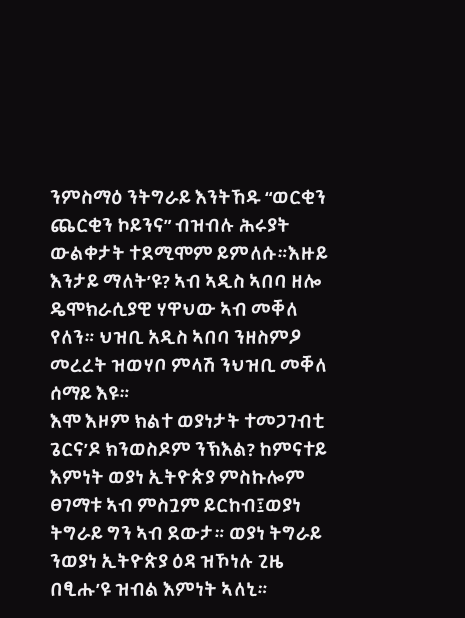ንምስማዕ ንትግራይ እንትኸዱ “ወርቂን ጨርቂን ኮይንና” ብዝብሉ ሕሩያት ውልቀታት ተደሚሞም ይምለሱ።እዙይ እንታይ ማለት’ዩ? ኣብ ኣዲስ ኣበባ ዘሎ ዴሞክራሲያዊ ሃዋህው ኣብ መቐለ የለን። ህዝቢ አዲስ ኣበባ ንዘስምዖ መረረት ዝወሃቦ ምላሽ ንህዝቢ መቐለ ሰማይ እዩ።
እሞ እዞም ክልተ ወያነታት ተመጋገብቲ ጌርና’ዶ ክንወስዶም ንኽእል? ከምናተይ እምነት ወያነ ኢትዮጵያ ምስኩሎም ፀገማቱ ኣብ ምስጓም ይርከብ፤ወያነ ትግራይ ግን ኣብ ደውታ። ወያነ ትግራይ ንወያነ ኢትዮጵያ ዕዳ ዝኾነሉ ጊዜ በፂሑ’ዩ ዝብል እምነት ኣለኒ።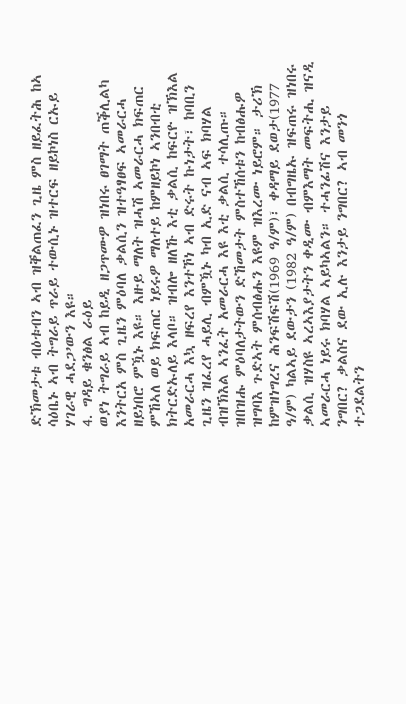ድኽመታቱ ብዕቱብን ኣብ ዝቐልጠፈን ጊዜ ምስ ዘይፈትሕ ከኣ ሳዕቤኑ ኣብ ትግራይ ጥራይ ተውሲኑ ዝተርፍ ዘይኮነስ ርኡይ ሃገራዊ ሓደጋ’ውን እዩ።
4. ግዳይ ቁንፅል ራዕይ
ወያነ ትግራይ ኣብ ከይዲ ዘጋጥሙዎ ዝነበሩ ፀገማት ጠቕሊልካ እንትርአ ምስ ጊዜን ምዕባለ ቃልሲን ዝተዓፃፀፍ ኣመራርሓ ዘይነበሮ ምዃኑ እዩ። እዙይ ማለት ዝሓሽ ኣመራርሓ ክፍጠር ምኸኣለ ወይ ክፍጠር ነይሩዎ ማለተይ ከምዘይኮነ ኣንበብቲ ክትርድኡለይ እላቦ። ዝብሎ ዘለኹ እቲ ቃልሲ ከፍርዮ ዝኽእል አመራርሓ እኳ ዘፍረየ እንተኾነ ኣብ ድሩት ኩነታት፣ ከባቢን ጊዜን ዝፈረየ ሓይሊ ብምዃኑ ካብ ኢድ ናብ ኣፍ ክባሃል ብዝኽእል ኣንፈት አመራርሓ እዩ እቲ ቃልሲ ተሳሊጡ። ዝበዝሑ ምዕባለታትውን ድኸመታት ምስተኸሰቱን ከብፅሑዎ ዝግባእ ጉድኣት ምሰብፅሑን እዩም ዝእረሙ ነይሮም። ታሪኽ ከምዝነግረና ሕንፍሽፍሽ(1969 ዓ/ም)፣ ቀዳማይ ደወታ(1977 ዓ/ም) ካልኣይ ደውታን (1982 ዓ/ም) በብግዜኡ ዝፍጠሩ ዝነበሩ ቃልሲ ዝሃስዩ ኣረኣእያታትን ቀዲሙ ብምእማት መፍትሒ ዝናዲ ኣመራርሓ ነይሩ ክባሃል ኣይካኣልን። ተሓንፊሽና እንታይ ንግበር? ቃልስና ደው ኢሉ እንታይ ንግበር? ኣብ መንጎ ተጋደልትን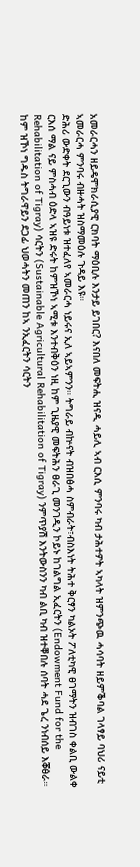አመራርሓን ዘይዴሞክራሲያዊ ርክባት ማዕቢሉ እንታይ ይገበር? እናበለ መፍትሒ ዝናዲ ሓይሊ ኣብ ርእሲ ምንባሩ ካብ ታሕተዎት ኣካላት ዝምንጭዉ ሓሳባት ዘይምቕባል ገላፃይ ባህሪ ናይቲ ኣመራርሓ ምንባሩ ብዙሓት ዝስማመዕሉ ጉዳይ እዩ።
ድሕሪ ውድቀት ደርጊውን ብዓይነቱ ዝተፈለየ ኣመራርሓ ነይሩና ኢለ ኣይኣምንን። ትግራይ ብኵናት ብዝበፅሓ ስምብራት፣ብስእነት ትሕተ ቅርፃን ካልኦት ፖለቲካዊ ፀገማትን ዝብገስ ቀልቢ ውልቀ ርእሰ ማል ናይ ምስሓብ ዕድላ ኣዝዩ ድሩት ከምዝኾነ ኣሚቱ እንተብቅዕን ነዚ ከም ጊዜያዊ መፍትሕን ፀራጊ መንገዲን ኮይኑ ከገልግል ኢፈርትን (Endowment Fund for the Rehabilitation of Tigray) ሳርትን (Sustainable Agricultural Rehabilitation of Tigray) ንምጥያሽ እንትውስንን ካብ ልቢ ካብ ዝተቐበሉ ሰባት ሓደ ጌረ ንነብሰይ እቖፅራ። ከም ዝኾነ ግዱስ ትግራዋይን ደጋፊ ህወሓትን መጠን ከኣ ንኢፈርትን ሳርትን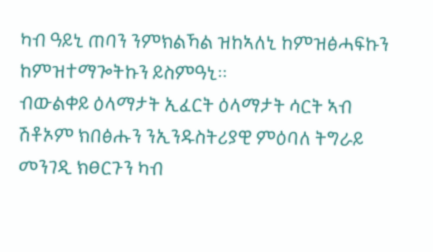ካብ ዓይኒ ጠባን ንምክልኻል ዝከኣለኒ ከምዝፅሓፍኩን ከምዝተማጐትኩን ይስምዓኒ።
ብውልቀይ ዕላማታት ኢፈርት ዕላማታት ሳርት ኣብ ሽቶኦም ክበፅሑን ንኢንዱስትሪያዊ ምዕባለ ትግራይ መንገዲ ክፀርጉን ካብ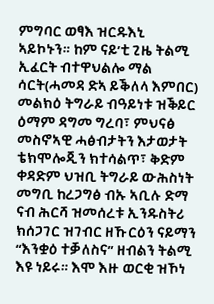ምግባር ወፃእ ዝርዱእኒ ኣይኮኑን። ከም ናይ’ቲ ጊዜ ትልሚ ኢፈርት ብተዋህልሎ ማል ሳርት(ሓመዳ ድኣ ይቕለላ እምበር) መልክዕ ትግራይ ብዓይነቱ ዝቕይር ዕማም ዳግመ ግረባ፣ ምህናፅ መስኖኣዊ ሓፅብታትን እታወታት ቴክሞሎጂን ክተሳልጥ፣ ቅድም ቀዳድም ህዝቢ ትግራይ ውሕስነት መግቢ ከረጋግፅ ብኡ ኣቢሉ ድማ ናብ ሕርሻ ዝመሰረቱ ኢንዱስትሪ ክሰጋገር ዝገብር ዘኹርዕን ናይማን “እንቋዕ ተቓለስና” ዘብልን ትልሚ እዩ ነይሩ። እሞ እዙ ወርቂ ዝኾነ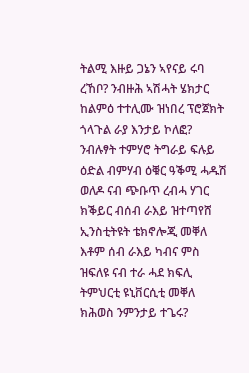ትልሚ እዙይ ጋኔን ኣየናይ ሩባ ረኸቦ? ንብዙሕ ኣሽሓት ሄክታር ከልምዕ ተተሊሙ ዝነበረ ፕሮጀክት ጎላጉል ራያ እንታይ ኮለፎ? ንብሉፃት ተምሃሮ ትግራይ ፍሉይ ዕድል ብምሃብ ዕቑር ዓቕሚ ሓዱሽ ወለዶ ናብ ጭቡጥ ረብሓ ሃገር ክቕይር ብሰብ ራእይ ዝተጣየሸ ኢንስቲትዩት ቴክኖሎጂ መቐለ እቶም ሰብ ራእይ ካብና ምስ ዝፍለዩ ናብ ተራ ሓደ ክፍሊ ትምህርቲ ዩኒቨርሲቲ መቐለ ክሕወስ ንምንታይ ተጌሩ?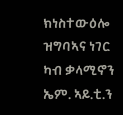ክነስተውዕሎ ዝግባኣና ነገር ካብ ቃላሚኖን ኤም. ኣይ.ቲ.ን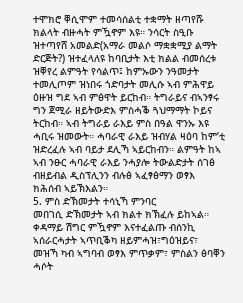ተሞክሮ ቐሲሞም ተመሳሰልቲ ተቋማት ዘጣየሹ ክልላት ብዙሓት ምዃኖም እዩ። ንሳርት ስዒቡ ዝተጣየሸ አመልድ(አማራ መልሶ ማቋቋሚያ ልማት ድርጅት?) ዝተፈላለዩ ከባቢታት እቲ ክልል ብመሰረቱ ዝቐየረ ልምዓት የሳልጥ፤ ከምኡውን ንዓመታት ተመሊጦም ዝነበሩ ጎድባታት መሊሱ ኣብ ምሕዋይ ዕዙዝ ግደ ኣብ ምፅዋት ይርከብ። ትግራይና ብኣንፃሩ ግን ጀሚራ ዘይትውድእ ምስሓቕ ጓህማማት ኮይና ትርከብ። ኣብ ትግራይ ራእይ ምስ በዓል ዋንኡ እዩ ሓቢሩ ዝመውት። ሓባራዊ ራእይ ዝብሃል ዛዕባ ከም’ቲ ዝድረፈሉ ኣብ ባይታ ደሊኻ ኣይርከብን። ልምዓት ከኣ ኣብ ንፁር ሓባራዊ ራእይ ንሓያሎ ትውልድታት ሰገፅ ብዘይብል ዲስፕሊንን ብሉፅ ኣፈፃፅማን ወፃእ ክሕሰብ ኣይኽእልን።
5. ምስ ድኽመታት ተሳኒኻ ምንባር
መበገሲ ድኽመታት ኣብ ክልተ ክኽፈሉ ይከኣል። ቀዳማይ ሽግር ምዃኖም እናተፈልጡ ብሰንኪ ኣሰራርሓታት ኣጥቢቕካ ዘይምሓዝ፣ግዕዝይና፣ መዝኻ ካብ ኣግባብ ወፃእ ምጥቃም፣ ምስልን ፅባቐን ሓሶት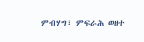ምብሃግ፣ ምፍራሕ ወዘተ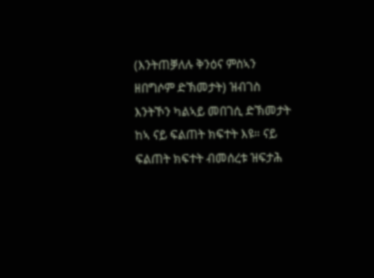(እንትጠቓለሉ ቅንዕና ምስኣን ዘበግሶም ድኽመታት) ዝብገስ እንትኾን ካልኣይ መበገሲ ድኽመታት ከኣ ናይ ፍልጠት ክፍተት እዩ። ናይ ፍልጠት ክፍተት ብመሰረቱ ዝፍታሕ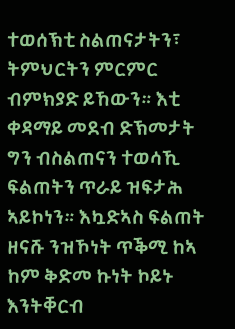ተወሰኽቲ ስልጠናታትን፣ ትምህርትን ምርምር ብምክያድ ይኸውን። እቲ ቀዳማይ መደብ ድኽመታት ግን ብስልጠናን ተወሳኺ ፍልጠትን ጥራይ ዝፍታሕ ኣይኮነን። እኳድኣስ ፍልጠት ዘናሹ ንዝኾነት ጥቕሚ ከኣ ከም ቅድመ ኩነት ኮይኑ እንትቐርብ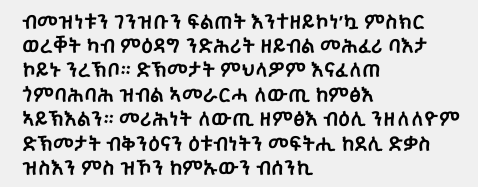ብመዝነቱን ገንዝቡን ፍልጠት እንተዘይኮነ’ኳ ምስክር ወረቐት ካብ ምዕዳግ ንድሕሪት ዘይብል መሕፈሪ ባእታ ኮይኑ ንረኽቦ። ድኽመታት ምህላዎም እናፈለጠ ጎምባሕባሕ ዝብል ኣመራርሓ ለውጢ ከምፅእ ኣይኽእልን። መሪሕነት ለውጢ ዘምፅእ ብዕሊ ንዘለለዮም ድኽመታት ብቅንዕናን ዕቱብነትን መፍትሒ ከደሊ ድቃስ ዝስእን ምስ ዝኾን ከምኡውን ብሰንኪ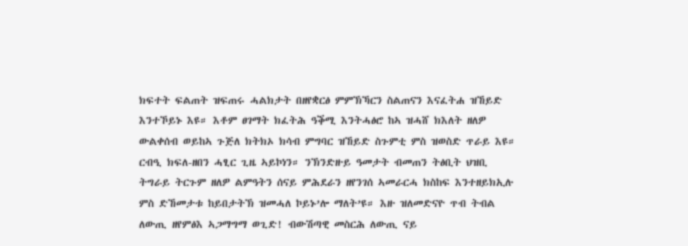ክፍተት ፍልጠት ዝፍጠሩ ሓልክታት በዘየቋርፅ ምምኽኻርን ስልጠናን እናፈትሐ ዝኸይድ እንተኾይኑ እዩ። እቶም ፀገማት ክፈትሕ ዓቕሚ እንትሓፅሮ ከኣ ዝሓሸ ክእለት ዘለዎ ውልቀሰብ ወይከኣ ጉጅለ ክትክኦ ክሳብ ምግባር ዝኸይድ ስጉምቲ ምስ ዝወስድ ጥራይ እዩ።
ርብዒ ክፍለ-ዘበን ሓፂር ጊዜ ኣይኮነን። ንኽንድዙይ ዓመታት ብመጠን ትፅቢት ህዝቢ ትግራይ ትርጉም ዘለዎ ልምዓትን ሰናይ ምሕደራን ዘየንገሰ ኣመራርሓ ክስከፍ እንተዘይክኢሉ ምስ ድኸመታቱ ከይበታትኽ ዝመሓለ ኮይኑ’ሎ ማለት’ዩ። እዙ ዝለመድናዮ ጥብ ትብል ለውጢ ዘየምፅእ ኣጋማግማ ወጊድ! ብውሽጣዊ መስርሕ ለውጢ ናይ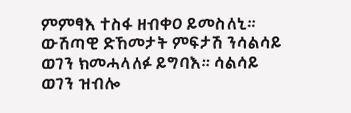ምምፃእ ተስፋ ዘብቀዐ ይመስለኒ። ውሽጣዊ ድኸመታት ምፍታሽ ንሳልሳይ ወገን ክመሓላለፉ ይግባእ። ሳልሳይ ወገን ዝብሎ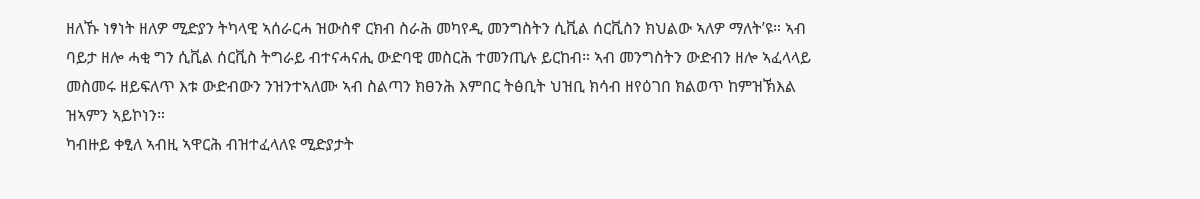ዘለኹ ነፃነት ዘለዎ ሚድያን ትካላዊ ኣሰራርሓ ዝውስኖ ርክብ ስራሕ መካየዲ መንግስትን ሲቪል ሰርቪስን ክህልው ኣለዎ ማለት’ዩ። ኣብ ባይታ ዘሎ ሓቂ ግን ሲቪል ሰርቪስ ትግራይ ብተናሓናሒ ውድባዊ መስርሕ ተመንጢሉ ይርከብ። ኣብ መንግስትን ውድብን ዘሎ ኣፈላላይ መስመሩ ዘይፍለጥ እቱ ውድብውን ንዝንተኣለሙ ኣብ ስልጣን ክፀንሕ እምበር ትፅቢት ህዝቢ ክሳብ ዘየዕገበ ክልወጥ ከምዝኽእል ዝኣምን ኣይኮነን።
ካብዙይ ቀፂለ ኣብዚ ኣዋርሕ ብዝተፈላለዩ ሚድያታት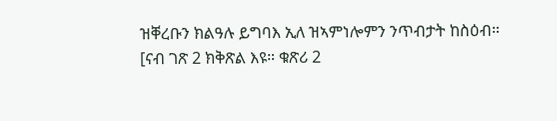ዝቐረቡን ክልዓሉ ይግባእ ኢለ ዝኣምነሎምን ንጥብታት ከስዕብ።
[ናብ ገጽ 2 ክቅጽል እዩ። ቁጽሪ 2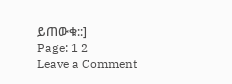ይጠውቁ::]
Page: 1 2
Leave a Comment